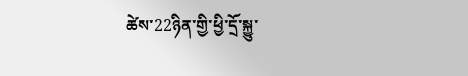ཚེས་22ཉིན་གྱི་ཕྱི་དྲོ་སྐྱུ་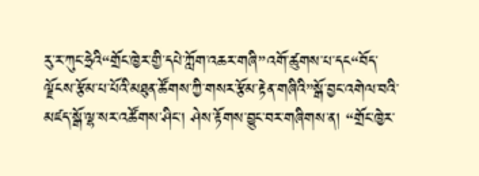རུ་ར་ཀུང་ཧྲེའི“གྲོང་ཁྱེར་གྱི་དཔེ་ཀློག་འཆར་གཞི”འགོ་ཚུགས་པ་དང“བོད་ལྗོངས་རྩོམ་པ་པོའི་མཐུན་ཚོགས་ཀྱི་གསར་རྩོམ་རྟེན་གཞིའི”སྒོ་བྱང་འགེལ་བའི་མཛད་སྒོ་ལྷ་སར་འཚོགས་ཤིང་། ཤེས་རྟོགས་བྱུང་བར་གཞིགས་ན། “གྲོང་ཁྱེར་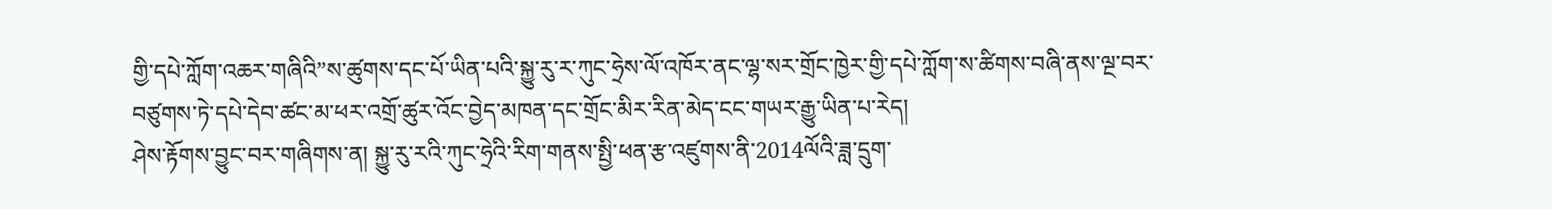གྱི་དཔེ་ཀློག་འཆར་གཞིའི”ས་ཚུགས་དང་པོ་ཡིན་པའི་སྐྱུ་རུ་ར་ཀུང་ཧྲེས་ལོ་འཁོར་ནང་ལྷ་སར་གྲོང་ཁྱེར་གྱི་དཔེ་ཀློག་ས་ཚིགས་བཞི་ནས་ལྔ་བར་བཙུགས་ཏེ་དཔེ་དེབ་ཚང་མ་ཕར་འགྲོ་ཚུར་འོང་བྱེད་མཁན་དང་གྲོང་མིར་རིན་མེད་ངང་གཡར་རྒྱུ་ཡིན་པ་རེད།
ཤེས་རྟོགས་བྱུང་བར་གཞིགས་ན། སྐྱུ་རུ་རའི་ཀུང་ཧྲེའི་རིག་གནས་སྤྱི་ཕན་རྩ་འཛུགས་ནི་2014ལོའི་ཟླ་དྲུག་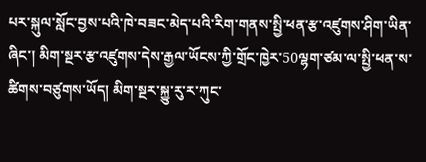པར་སྐུལ་སློང་བྱས་པའི་ཁེ་བཟང་མེད་པའི་རིག་གནས་སྤྱི་ཕན་རྩ་འཛུགས་ཤིག་ཡིན་ཞིང་། མིག་སྔར་རྩ་འཛུགས་དེས་རྒྱལ་ཡོངས་ཀྱི་གྲོང་ཁྱེར་50ལྷག་ཙམ་ལ་སྤྱི་ཕན་ས་ཚིགས་བཙུགས་ཡོད། མིག་སྔར་སྐྱུ་རུ་ར་ཀུང་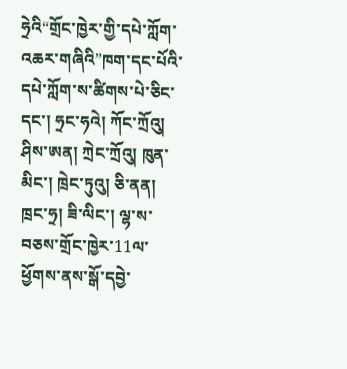ཧྲེའི“གྲོང་ཁྱེར་གྱི་དཔེ་ཀློག་འཆར་གཞིའི”ཁག་དང་པོའི་དཔེ་ཀློག་ས་ཚིགས་པེ་ཅིང་དང་། ཧྲང་ཧའེ། ཀོང་ཀྲོའུ། ཤིས་ཨན། ཀྲེང་ཀྲོའུ། ཁུན་མིང་། ཁྲེང་ཏུའུ། ཅི་ནན། ཁྲང་ཧྲ། ཟི་ལིང་། ལྷ་ས་བཅས་གྲོང་ཁྱེར་11ལ་ཕྱོགས་ནས་སྒོ་དབྱེ་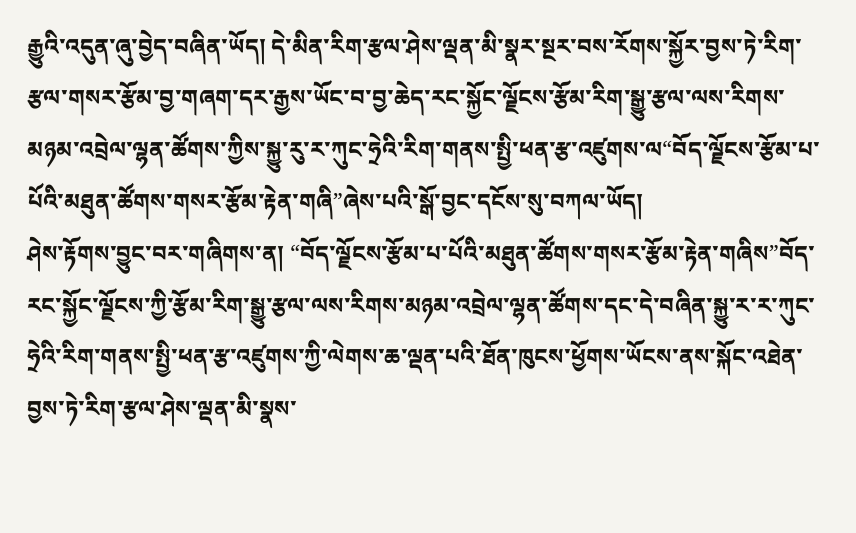རྒྱུའི་འདུན་ཞུ་བྱེད་བཞིན་ཡོད། དེ་མིན་རིག་རྩལ་ཤེས་ལྡན་མི་སྣར་སྔར་བས་རོགས་སྐྱོར་བྱས་ཏེ་རིག་རྩལ་གསར་རྩོམ་བྱ་གཞག་དར་རྒྱས་ཡོང་བ་བྱ་ཆེད་རང་སྐྱོང་ལྗོངས་རྩོམ་རིག་སྒྱུ་རྩལ་ལས་རིགས་མཉམ་འབྲེལ་ལྷན་ཚོགས་ཀྱིས་སྐྱུ་རུ་ར་ཀུང་ཧྲེའི་རིག་གནས་སྤྱི་ཕན་རྩ་འཛུགས་ལ“བོད་ལྗོངས་རྩོམ་པ་པོའི་མཐུན་ཚོགས་གསར་རྩོམ་རྟེན་གཞི”ཞེས་པའི་སྒོ་བྱང་དངོས་སུ་བཀལ་ཡོད།
ཤེས་རྟོགས་བྱུང་བར་གཞིགས་ན། “བོད་ལྗོངས་རྩོམ་པ་པོའི་མཐུན་ཚོགས་གསར་རྩོམ་རྟེན་གཞིས”བོད་རང་སྐྱོང་ལྗོངས་ཀྱི་རྩོམ་རིག་སྒྱུ་རྩལ་ལས་རིགས་མཉམ་འབྲེལ་ལྷན་ཚོགས་དང་དེ་བཞིན་སྐྱུ་ར་ར་ཀུང་ཧྲེའི་རིག་གནས་སྤྱི་ཕན་རྩ་འཛུགས་ཀྱི་ལེགས་ཆ་ལྡན་པའི་ཐོན་ཁུངས་ཕྱོགས་ཡོངས་ནས་སྐོང་འཐེན་བྱས་ཏེ་རིག་རྩལ་ཤེས་ལྡན་མི་སྣས་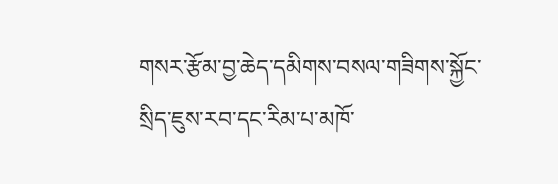གསར་རྩོམ་བྱ་ཆེད་དམིགས་བསལ་གཟིགས་སྐྱོང་སྲིད་ཇུས་རབ་དང་རིམ་པ་མཁོ་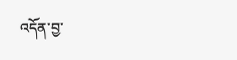འདོན་བྱ་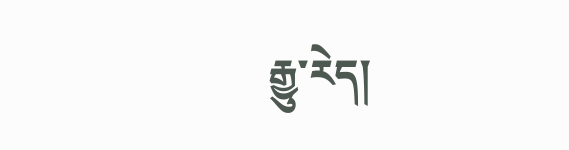རྒྱུ་རེད།